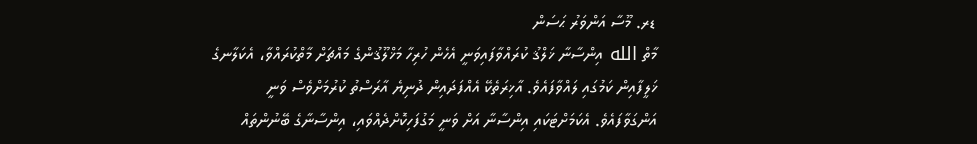ޑރ. މޫސާ އަންވަރު ޙަސަން
މާތް الله އިންސާނާ ޚަލްޤު ކުރައްވާފައިވަނީ އެހެން ހުރިހާ މަޚްލޫޤުންގެ މައްޗަށް މާތްކުރައްވާ، އެކަލާނގެ ޚަލީފާއިން ކަމުގައި ލައްވާފައެވެ. އާޚިރަތެކޭ އެއްފަދައިން ދުނިޔެ އާރަސްތު ކުރުމަށްވެސް ވަނީ އަންގަވާފައެވެ. އެކަމަށްޓަކައި އިންސާނާ އަށް ވަނީ މަގުފަހިކޮށްދެއްވައި، އިންސާނާގެ ބޭނުންތައް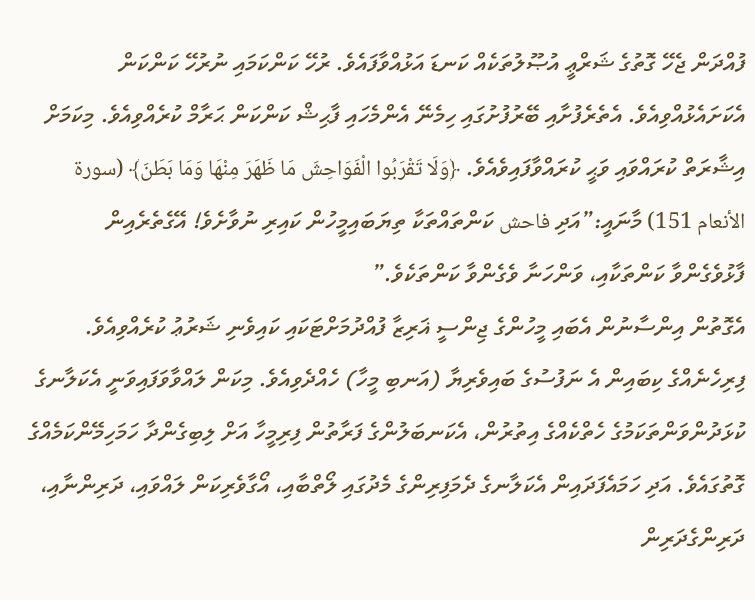ފުއްދަން ޖެހޭ ގޮތުގެ ޝަރްޢީ އުޞޫލުތަކެއް ކަނޑަ އަޅުއްވާފައެވެ. ރުހޭ ކަންކަމައި ނުރުހޭ ކަންކަން އެކަށައެޅުއްވިއެވެ. އެތެރެފުށާއި ބޭރުފުށުގައި ހިމެނޭ އެންމެހައި ފާޙިޝް ކަންކަން ޙަރާމް ކުރެއްވިއެވެ. މިކަމަށް އިޝާރަތް ކުރައްވައި ވަޙީ ކުރައްވާފައިވެއެވެ. ﴿وَلَا تَقْرَبُوا الْفَوَاحِشَ مَا ظَهَرَ مِنْهَا وَمَا بَطَنَ﴾ (سورة الأنعام 151) މާނައީ:”އަދި فاحش ކަންތައްތަކާ ތިޔަބައިމީހުން ކައިރި ނުވާށެވެ! އޭގެތެރެއިން ފާޅުވެގެންވާ ކަންތަކާއި، ވަންހަނާ ވެގެންވާ ކަންތަކެވެ.”
އެގޮތުން އިންސާނުން އެބައި މީހުންގެ ޖިންސީ ޣަރިޒާ ފުއްދުމަށްޓަކައި ކައިވެނި ޝަރުޢު ކުރެއްވިއެވެ. ފިރިހެނެއްގެ ކިބައިން އެ ނަފުސުގެ ބައިވެރިޔާ (އަނބި މީހާ) ހެއްދެވިއެވެ. މިކަން ލައްވާވަފައިވަނީ އެކަލާނގެ ކުޅަދުންވަންތަކަމުގެ ހެތްކެއްގެ އިތުރުން، އެކަނބަލުންގެ ފަރާތުން ފިރިމީހާ އަށް ލިބިގެންދާ ހަމަހިމޭންކަމެއްގެ ގޮތުގައެވެ. އަދި ހަމައެފަދައިން އެކަލާނގެ ދެމަފިރިންގެ މެދުގައި ލޯތްބާއި، އޯގާވެރިކަން ލައްވައި، ދަރިންނާއި، ދަރިންގެދަރިން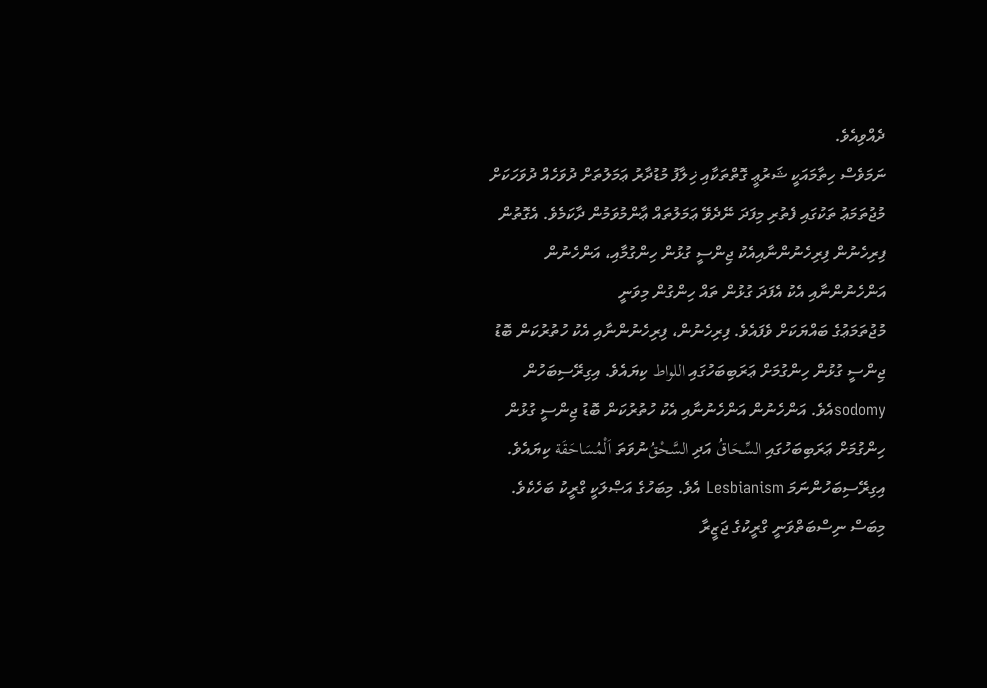ދެއްވިއެވެ.
ނަމަވެސް ހިތާމައަކީ ޝަރުޢީ ގޮތްތަކާއި ޚިލާފު މުޑުދާރު ޢަމަލުތަށް ދުވަހެއް ދުވަހަކަށް މުޖުތަމަޢު ތަކުގައި ފެތުރި މިފަދަ ނޭދެވޭ ޢަމަލުތައް ޢާންމުވަމުން ދާކަމެވެ. އެގޮތުން ފިރިހެނުން ފިރިހެނުންނާއިއެކު ޖިންސީ ގުޅުން ހިންގުމާއި، އަންހެނުން އަންހެނުންނާއި އެކު އެފަދަ ގުޅުން ތައް ހިންގުން މިވަނީ
މުޖުތަމަޢުގެ ބައްޔަކަށް ވެފައެވެ. ފިރިހެނުން، ފިރިހެނުންނާއި އެކު ހުތުރުކަން ބޮޑު ޖިންސީ ގުޅުން ހިންގުމަށް ޢަރަބިބަހުގައި اللواط ކިޔައެވެ. އިގިރޭސިބަހުން sodomyއެވެ. އަންހެނުން އަންހެނުނާއި އެކު ހުތުރުކަން ބޮޑު ޖިންސީ ގުޅުން ހިންގުމަށް ޢަރަބިބަހުގައި السِّحَاقُ އަދި السَّحْقُނުވަތަ اَلْمُسَاحَقَة ކިޔައެވެ. އިގިރޭސިބަހުންނަމަ Lesbianism އެވެ. މިބަހުގެ އަޞްލަކީ ގްރީކު ބަހެކެވެ. މިބަސް ނިސްބަތްވަނީ ގްރީކުގެ ޖަޒީރާ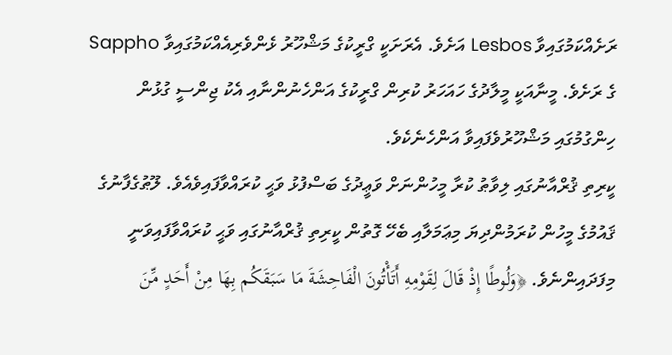ރަށެއްކަމުގައިވާ Lesbos އަށެވެ. އެރަށަކީ ގްރީކުގެ މަޝްހޫރު ޅެންވެރިއެއްކަމުގައިވާ Sappho ގެ ރަށެވެ. މީނާއަކީ މީލާދުގެ ހައަހަރު ކުރިން ގްރީކުގެ އަންހެނުންނާއި އެކު ޖިންސީ ގުޅުން ހިންގުމުގައި މަޝްހޫރުވެފައިވާ އަންހެނެކެވެ.
ކީރިތި ޤުރްއާނުގައި ލިވާޠު ކުރާ މީހުންނަށް ވަޢީދުގެ ބަސްފުޅު ވަޙީ ކުރައްވާފައިވެއެވެ. ލޫޠުގެފާނުގެ ޤައުމުގެ މީހުން ކުރަމުންދިޔަ މިޢަމަލާއި ބެހޭ ގޮތުން ކީރިތި ޤުރްއާނުގައި ވަޙީ ކުރައްވާފައިވަނީ މިފަދައިންނެވެ. ﴿وَلُوطًا إِذْ قَالَ لِقَوْمِهِ أَتَأْتُونَ الْفَاحِشَةَ مَا سَبَقَكُم بِهَا مِنْ أَحَدٍ مِّنَ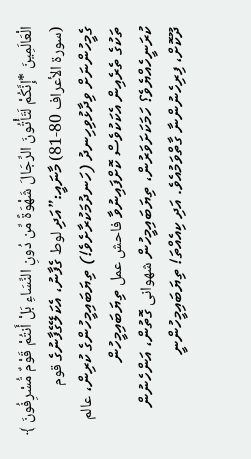الْعَالَمِينَ *إِنَّكُمْ لَتَأْتُونَ الرِّجَالَ شَهْوَةً مِّن دُونِ النِّسَاءِ بَلْ أَنتُمْ قَوْمٌ مُّسْرِفُونَ ﴾ (سورة الأعراف 80-81) މާނައީ:”އަދި لوط ގެފާނު، އެކަލޭގެފާނުގެ قوم ގެމީހުންނަށް ވިދާޅުވިހިނދު (ހަނދުމަކުރާށެވެ!) ތިޔަބައިމީހުންގެ ކުރިން، عالم ތަކުގެ ތެރެއިން އެކަކުވެސް ކޮށްފައިނުވާ فاحش عمل ތިޔަބައިމީހުން ކުރަނީހެއްޔެވެ؟ ހަމަކަށަވަރުން، ތިޔަބައިމީހުން شهوانى ގޮތުން، އަންހެނުން ދޫކޮށް، ފިރިހެނުންނާ ގާތްވަމުއެވެ. އަދި ކިއެއްތަ! ތިޔަބައިމީހުންނީ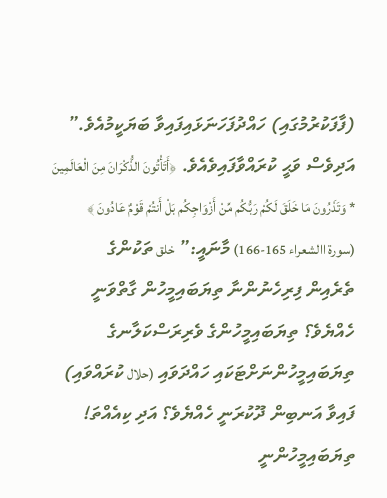(ފާފަކުރުމުގައި) ހައްދުފަހަނަޅައިފައިވާ ބަޔަކީމުއެވެ.” އަދިވެސް ވަޙީ ކުރައްވާފައިވެއެވެ. ﴿أَتَأْتُونَ الذُّكْرَانَ مِنَ الْعَالَمِينَ * وَتَذَرُونَ مَا خَلَقَ لَكُمْ رَبُّكُم مِّنْ أَزْوَاجِكُم بَلْ أَنتُمْ قَوْمٌ عَادُونَ ﴾ (سورة االشعراء 165-166) މާނައީ:” خلق ތަކުންގެ ތެރެއިން ފިރިހެނުންނާ ތިޔަބައިމީހުން ގާތްވަނީ ހެއްޔެވެ؟ ތިޔަބައިމީހުންގެ ވެރިރަސްކަލާނގެ ތިޔަބައިމީހުންނަށްޓަކައި ހައްދަވައި (حلال ކުރައްވައި) ފައިވާ އަނބިން ދޫކުރަނީ ހެއްޔެވެ؟ އަދި ކިއެއްތަ! ތިޔަބައިމީހުންނީ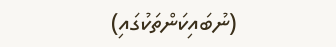(ނުބައިކަންތަކުގައި)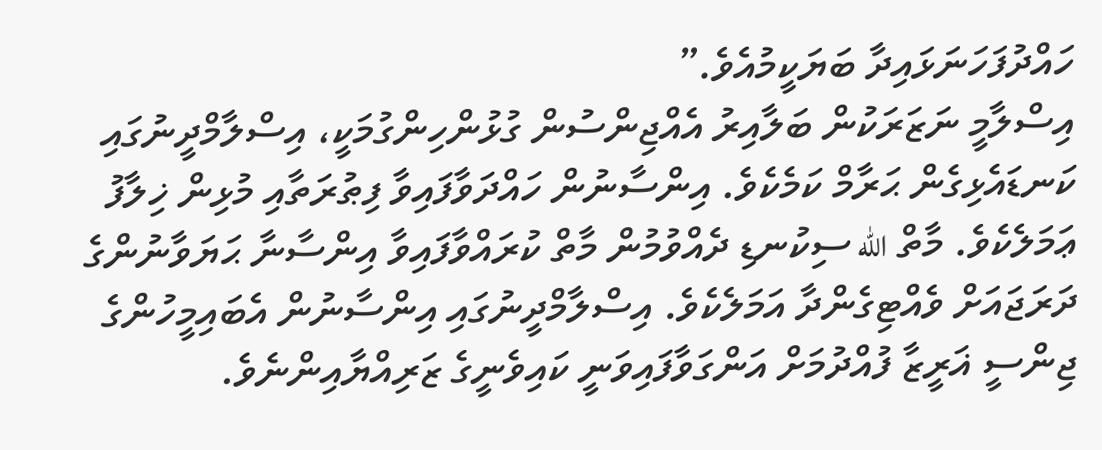ހައްދުފަހަނަޅައިދާ ބަޔަކީމުއެވެ.”
އިސްލާމީ ނަޒަރަކުން ބަލާއިރު އެއްޖިންސުން ގުޅުންހިންގުމަކީ، އިސްލާމްދީނުގައި ކަނޑައެޅިގެން ޙަރާމް ކަމެކެވެ. އިންސާނުން ހައްދަވާފައިވާ ފިޠުރަތާއި މުޅިން ޚިލާފު ޢަމަލެކެވެ. މާތް الله ސިކުނޑި ދެއްވުމުން މާތް ކުރައްވާފައިވާ އިންސާނާ ޙަޔަވާނުންގެ ދަރަޖައަށް ވެއްޓިގެންދާ އަމަލެކެވެ. އިސްލާމްދީނުގައި އިންސާނުން އެބައިމީހުންގެ ޖިންސީ ޣަރީޒާ ފުއްދުމަށް އަންގަވާފައިވަނީ ކައިވެނީގެ ޒަރިއްޔާއިންނެވެ.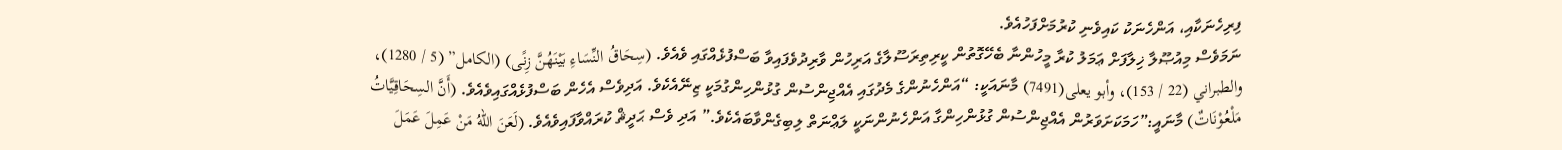ފިރިހެނަކާއި، އަންހެނަކު ކައިވެނި ކުރުމަށްފަހުއެވެ.
ނަމަވެސް މިއުޞޫލާ ޚިލާފަށް ޢަމަލު ކުރާ މީހުންނާ ބެހޭގޮތުން ކީރިތިރަސޫލާގެ އަރިހުން ވާރިދުވެފައިވާ ބަސްފުޅެއްގައި ވެއެވެ. (سِحَاقُ النِّسَاءِ بَيْنَهُنَّ زِنًى) (الكامل” (5 / 1280)، والطبراني (22 / 153)، وأبو يعلى(7491) މާނައަކީ: “އަންހެނުންގެ މެދުގައި އެއްޖިންސުން ގުޅުންހިންގުމަކީ ޒިނޭއެކެވެ. އަދިވެސް އެހެން ބަސްފުޅެއްގައިވެއެވެ. (أَنَّ السِحَاقِيَّاتُ مَلْعُوْنَاتٌ) މާނައީ:”ހަމަކަށަވަރުން އެއްޖިންސުން ގުޅުންހިންގާ އަންހެނުންނަކީ ލަޢްނަތް ލިބިގެންވާބައެކެވެ.” އަދި ވެސް ޙަދީޘް ކުރައްވާފައިވެއެވެ. (لَعَنَ اللهُ مَنْ عَمِلَ عَمَلَ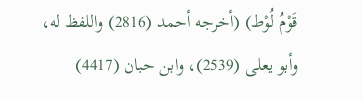قَوْمُ لُوْط) (أخرجه أحمد (2816) واللفظ له، وأبو يعلى (2539)، وابن حبان (4417)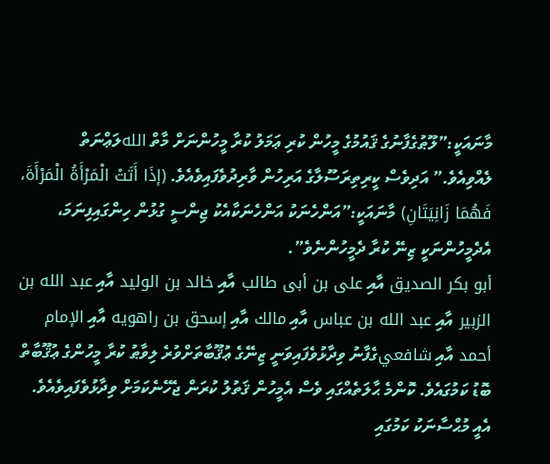މާނައަކީ:”ލޫޠުގެފާނުގެ ޤައުމުގެ މީހުން ކުރި ޢަމަލު ކުރާ މީހުންނަށް މާތް اللهލަޢްނަތް ލެއްވިއެވެ.” އަދިވެސް ކީރިތިރަސޫލާގެ އަރިހުން ވާރިދުވެފައިވެއެވެ. (إذَا أَتَتْ الْمَرْأَةُ الْمَرْأَةَ، فَهُمَا زَانِيَتَانِ) މާނައަކީ:”އަންހެނަކު އަންހެނަކާއެކު ޖިންސީ ގުޅުން ހިންގައިފިނަމަ، އެދެމީހުންނަކީ ޒިނޭ ކުރާ ދެމީހުންނެވެ”.
أبو بكر الصديق އާއި على بن أبى طالب އާއި خالد بن الوليد އާއި عبد الله بن الزبير އާއި عبد الله بن عباس އާއި مالك އާއި إسحق بن راهويه އާއި الإمام أحمد އާއި شافعيގެފާނު ވިދާޅުވެފައިވަނީ ޒިނޭގެ ޢުޤޫބާތަށްވުރެ ލިވާޠު ކުރާ މީހުންގެ ޢުޤޫބާތް ބޮޑު ކަމުގައެވެ. ކޮންމެ ޙާލަތެއްގައި ވެސް އެމީހުން ޤަތުލު ކުރަން ޖެހޭނެކަމަށް ވިދާޅުވެފައިވެއެވެ. އެއީ މުޙްސާނަކު ކަމުގައި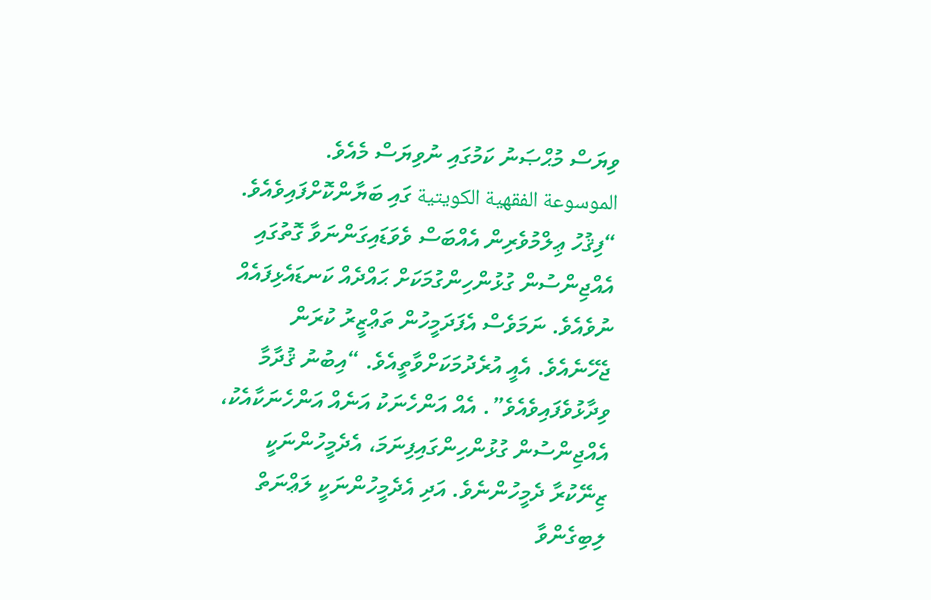ވިޔަސް މުޙްޞަނު ކަމުގައި ނުވިޔަސް މެއެވެ.
الموسوعة الفقهية الكويتية ގައި ބަޔާންކޮށްފައިވެއެވެ. “ފިޤުހު ޢިލްމުވެރިން އެއްބަސް ވެވަޑައިގަންނަވާ ގޮތުގައި އެއްޖިންސުން ގުޅުންހިންގުމަކަށް ޙައްދެއް ކަނޑައެޅިފައެއް ނުވެއެވެ. ނަމަވެސް އެފަދަމީހުން ތަޢްޒީރު ކުރަން ޖެހޭނެއެވެ. އެއީ އުރެދުމަކަށްވާތީއެވެ. “އިބުނު ޤުދާމާ ވިދާޅުވެފައިވެއެވެ”. އެއް އަންހެނަކު އަނެއް އަންހެނަކާއެކު، އެއްޖިންސުން ގުޅުންހިންގައިފިނަމަ، އެދެމީހުންނަކީ ޒިނޭކުރާ ދެމީހުންނެވެ. އަދި އެދެމީހުންނަކީ ލަޢްނަތް ލިބިގެންވާ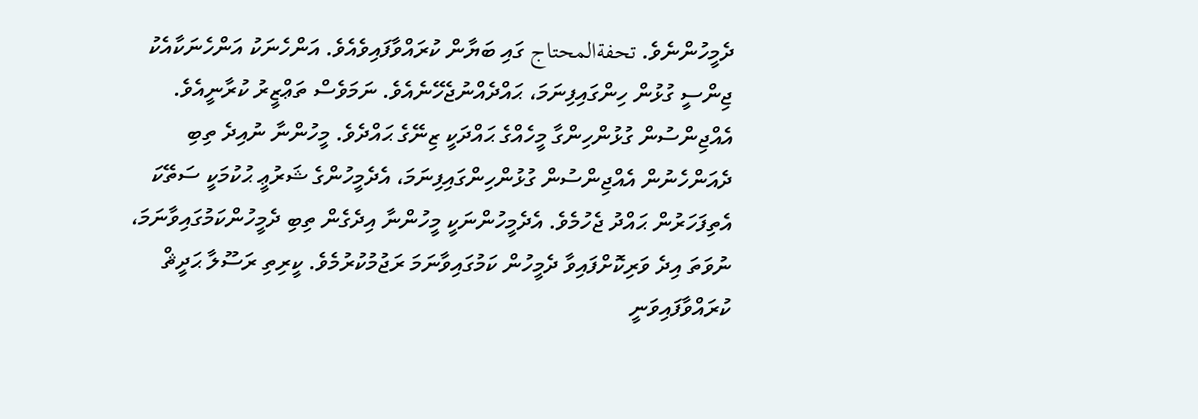ދެމީހުންނެވެ. تحفةالمحتاج ގައި ބަޔާން ކުރައްވާފައިވެއެވެ. އަންހެނަކު އަންހެނަކާއެކު ޖިންސީ ގުޅުން ހިންގައިފިނަމަ، ޙައްދެއްނުޖެހޭނެއެވެ. ނަމަވެސް ތަޢްޒީރު ކުރާނީއެވެ.
އެއްޖިންސުން ގުޅުންހިންގާ މީހެއްގެ ޙައްދަކީ ޒިނޭގެ ޙައްދެވެ. މީހުންނާ ނުއިދެ ތިބި ދެއަންހެނުން އެއްޖިންސުން ގުޅުންހިންގައިފިނަމަ، އެދެމީހުންގެ ޝަރުޢީ ޙުކުމަކީ ސަތޭކަ އެތިފަހަރުން ޙައްދު ޖެހުމެވެ. އެދެމީހުންނަކީ މީހުންނާ އިދެގެން ތިބި ދެމީހުންކަމުގައިވާނަމަ، ނުވަތަ އިދެ ވަރިކޮށްފައިވާ ދެމީހުން ކަމުގައިވާނަމަ ރަޖުމުކުރުމެވެ. ކީރިތި ރަސޫލާ ޙަދީޘް ކުރައްވާފައިވަނީ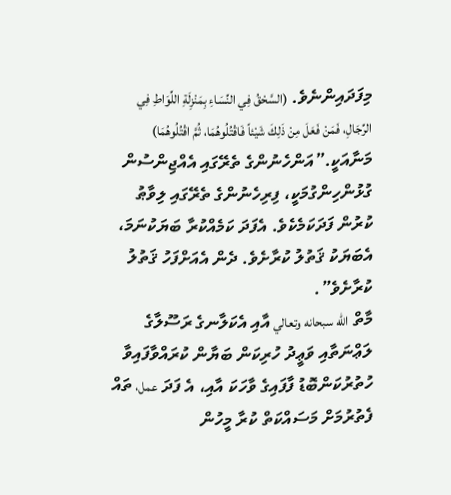މިފަދައިންނެވެ. (السَّحْقُ فِي النِّسَاءِ بِمَنْزِلَةِ اللِّوَاطِ فِي الرِّجَالِ، فَمَنْ فَعَلَ مِنْ ذَلِكَ شَيْئاً فَاقْتُلُوهُمَا، ثُمَّ اقْتُلُوهُمَا) މަނާއަކީ.”އަންހެނުންގެ ތެރޭގައި އެއްޖިންސުން ގުޅުންހިންގުމަކީ، ފިރިހެނުންގެ ތެރޭގައި ލިވާޠު ކުރުން ފަދަކަމެކެވެ. އެފަދަ ކަމެއްކުރާ ބަޔަކުނަމަ، އެބަޔަކު ޤަތުލު ކުރާށެވެ. ދެން އެއަށްފަހު ޤަތުލު ކުރާށެވެ”.
މާތް الله سبحانه وتعالي އާއި އެކަލާނގެ ރަސޫލާގެ ލަޢްނަތާއި ވަޢީދު ހުރިކަން ބަޔާން ކުރައްވާފައިވާ ހުތުރުކަންބޮޑު ފާފައިގެ ވާހަކަ އާއި، އެ ފަދަ عمل، ތައް ފެތުރުމަށް މަސައްކަތް ކުރާ މީހުން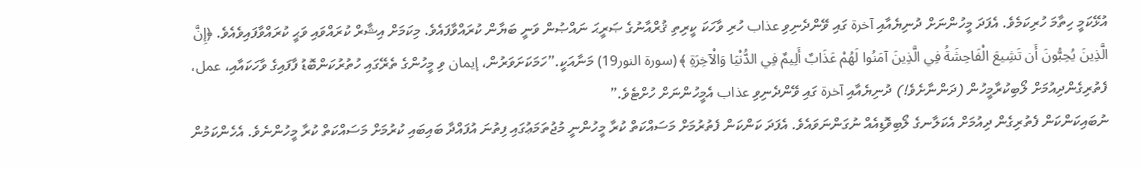އުޅޭކަމީ ހިތާމަ ހުރިކަމެވެ. އެފަދަ މީހުންނަށް ދުނިޔެއާއި آخرة ގައި ވޭންދެނިވި عذاب ހުރި ވާހަކަ ކީރިތި ޤުރްއާނުގެ ޞަރީޙަ ނައްޞުން ވަނީ ބަޔާން ކުރައްވާފައެވެ. މިކަމަށް އިޝާރް ކުރައްވައި ވަޙީ ކުރައްވާފައިވެއެވެ. ﴿إِنَّ الَّذِينَ يُحِبُّونَ أَن تَشِيعَ الْفَاحِشَةُ فِي الَّذِينَ آمَنُوا لَهُمْ عَذَابٌ أَلِيمٌ فِي الدُّنْيَا وَالْآخِرَةِ ﴾ (سورة النور19) މަނާއަކީ.”ހަމަކަށަވަރުން، إيمان ވި މީހުންގެ ތެރޭގައި ހުތުރުކަންބޮޑު ފާފައިގެ ވާހަކައާއި، عمل، ފެތުރިގެންދިއުމަށް ލޯބިކުރާމީހުން (ދަންނާށެވެ!) ދުނިޔެއާއި آخرة ގައި ވޭންދެނިވި عذاب އެމީހުންނަށް ހުށްޓެވެ.”
ނުބައިކަންކަން ފެތުރިގެން ދިއުމަށް އެކަލާނގެ ލޯބިވޮޑިއެއް ނުގަންނަވައެވެ. އެފަދަ ކަންކަން ފެތުރުމަށް މަސައްކަތް ކުރާ މީހުންނީ މުޖުތަމަޢުގައި ފިތުނަ އުފައްދާ ބައިބައި ކުރުމަށް މަސައްކަތް ކުރާ މީހުންނެވެ. އެހެންކަމުން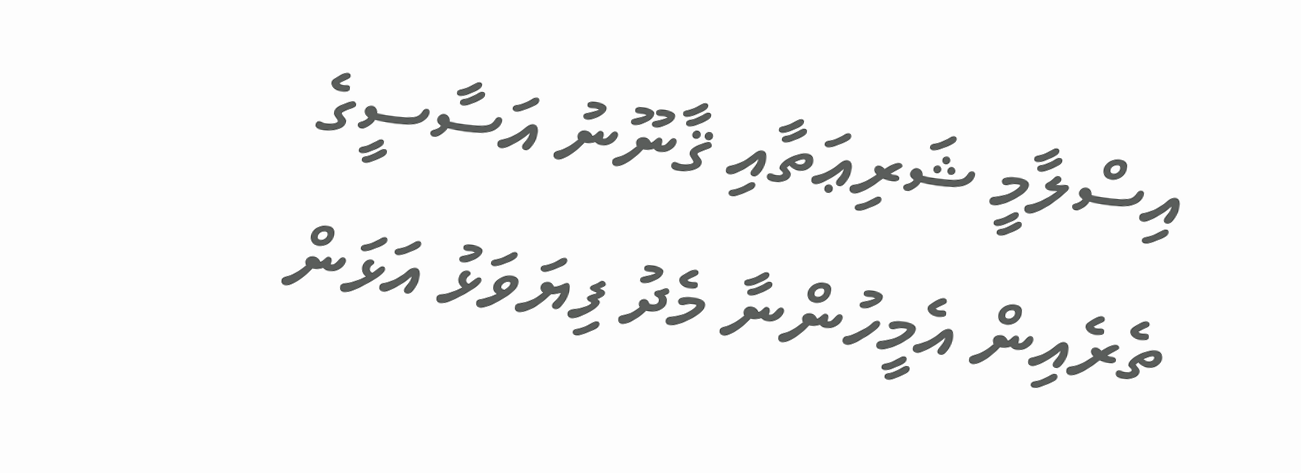އިސްލާމީ ޝަރިޢަތާއި ޤާނޫނު އަސާސީގެ ތެރެއިން އެމީހުންނާ މެދު ފިޔަވަޅު އަޅަން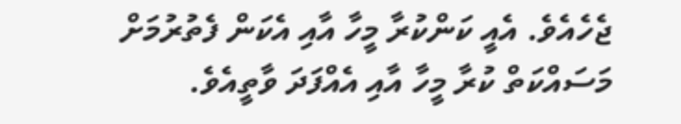ޖެހެއެވެ. އެއީ ކަންކުރާ މީހާ އާއި އެކަން ފެތުރުމަށް މަސައްކަތް ކުރާ މީހާ އާއި އެއްފަދަ ވާތީއެވެ.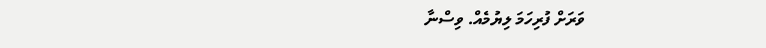ވަރަށް ފުރިހަމަ ލިޔުމެއް. ވިސްނާ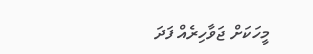މީހަކަށް ޖަވާހިރެއް ފަދަ